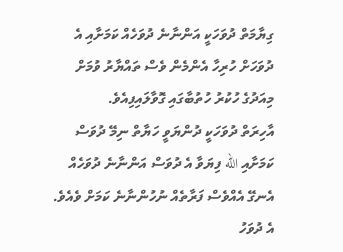ގިޔާމަތް ދުވަހަކީ އަންނާނެ ދުވަހެއް ކަމަށާއި އެ ދުވަހަށް ހުރިހާ އެންމެން ވެސް ތައްޔާރު ވުމަށް މިއަދުގެ ހުކުރު ހުތުބާގައި ގޮވާލައިފިއެވެ.
އާހިރަތް ދުވަހަކީ ދުންޔަވީ ހަޔާތް ނިމޭ ދުވަސް ކަމަށާއި الله ފިޔަވާ އެ ދުވަސް އަންނާނެ ދުވަހެއް އެނގޭ އެއްވެސް ފަރާތެއް ނުހުންނާނެ ކަމަށް ވެއެވެ. އެ ދުވަހު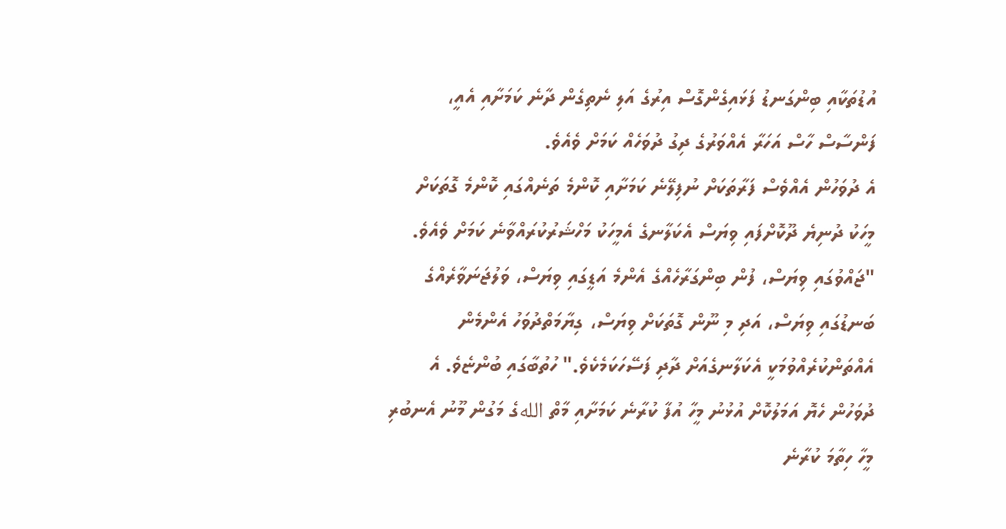އުޑުތަކާއި ބިންގަނޑު ފަޅައިގެންގޮސް އިރުގެ އަލި ނެތިގެން ދާނެ ކަމަށާއި އެއީ، ފަންސާސް ހާސް އަހަރާ އެއްވަރުގެ ދިގު ދުވަހެއް ކަމަށް ވެއެވެ.
އެ ދުވަހުން އެއްވެސް ފަރާތަކަށް ނުފިލޭނެ ކަމަށާއި ކޮންމެ ތަނެއްގައި ކޮންމެ ގޮތަކަށް މީހަކު ދުނިޔެ ދޫކޮށްފައި ވިޔަސް އެކަލާނގެ އެމީހަކު މަހްޝަރުކުރައްވާނެ ކަމަށް ވެއެވެ. "ޖައްވުގައި ވިޔަސް، ފުން ބިންގަރާހެއްގެ އެންމެ އަޑީގައި ވިޔަސް، ވަލުޖަނަވާރެއްގެ ބަނޑުގައި ވިޔަސް، އަދި މި ނޫން ގޮތަކަށް ވިޔަސް، ގިޔާމަތްދުވަހު އެންމެން އެއްތަންކުރެއްވުމަކީ އެކަލާނގެއަށް ދާދި ފަސޭހަކަމެކެވެ." ހުތުބާގައި ބުންޏެވެ. އެ ދުވަހުން ހެޔޮ އަމަލުކޮށް އުޅުނު މީހާ އުފާ ކުރާނެ ކަމަށާއި މާތް اللهގެ މަގުން މޫނު އެނބުރި މީހާ ހިތާމަ ކުރާނެ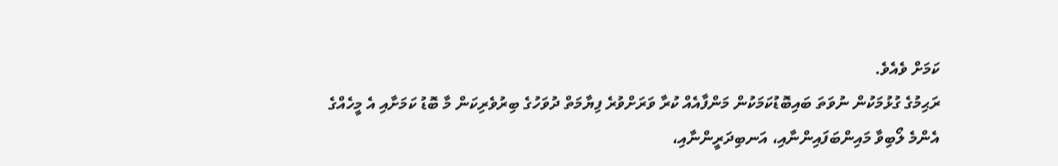ކަމަށް ވެއެވެ.
ރަޙިމުގެ ގުޅުމަކުން ނުވަތަ ބައިބޮޑުކަމަކުން މަންފާއެއް ކުރާ ވަރަށްވުރެ ފިޔާމަތް ދުވަހުގެ ބިރުވެރިކަން މާ ބޮޑު ކަމަށާއި އެ މީހެއްގެ އެންމެ ލޯބިވާ މައިންބަފައިންނާއި، އަނބިދަރީންނާއި،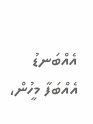އެއްބަނޑު އެއްބަފާ މީހުން،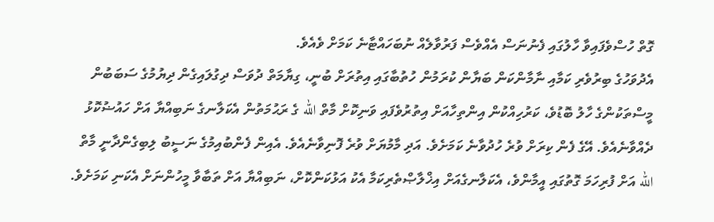ގޮތް ހުސްވެފައިވާ ހާލުގައި ފެނުނަސް އެއްވެސް ފަރުވާލެއް ނުބަހައްޓާނެ ކަމަށް ވެއެވެ.
އެދުވަހުގެ ބިރުވެރި ކަމާއި ނާމާންކަން ބަޔާން ކުރަމުން ހުތުބާގައި އިތުރަށް ބުނީ، ގިޔާމަތް ދުވަސް ދިގުލައިގެން ދިޔުމުގެ ސަބަބުން މީސްތަކުންގެ ހާލު ބޮޑުވެ، ކަރުހިއްކުން އިންތިހާއަށް އިތުރުވެފައި ވަނިކޮށް މާތް الله ގެ ރަޙުމަތުން އެކަލާނގެ ނަބިއްޔާ އަށް ހައުޟުކޮޅު ދެއްވާނެއެވެ. އޭގެ ފެން ކިރަށް ވުރެ ހުދުވާނެ ކަމަށެވެ. އަދި މާމުޔަށް ވުރެ ފޮނިވާނެއެވެ. އެއިން ފެންބުއިމުގެ ނަސީބު ލިބިގެންދާނީ މާތް الله އަށް ފުރިހަމަ ގޮތުގައި އީމާންވެ، އެކަލާނގެއަށް އިޚްލާޞްތެރިކަމާ އެކު އަޅުކަންކޮށް، ނަބިއްޔާ އަށް ތަބާވާ މީހުންނަށް އެކަނި ކަމަށެވެ.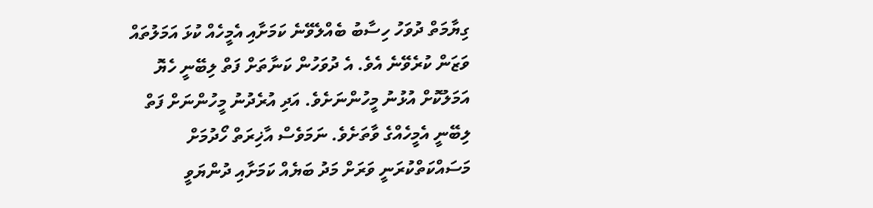ގިޔާމަތް ދުވަހު ހިސާބު ބެއްލެވޭނެ ކަމަށާއި އެމީހެއް ކުޅަ އަމަލުތައް ވަޒަން ކުރެވޭނެ އެވެ. އެ ދުވަހުން ކަނާތަށް ފަތް ލިބޭނީ ހެޔޮ އަމަލުކޮށް އުޅުނު މީހުންނަށެވެ. އަދި އުރެދުނު މީހުންނަށް ފަތް ލިބޭނީ އެމީހެއްގެ ވާތަށެވެ. ނަމަވެސް އާޚިރަތް ހޯދުމަށް މަސައްކަތްކުރަނީ ވަރަށް މަދު ބަޔެއް ކަމަށާއި ދުންޔަވީ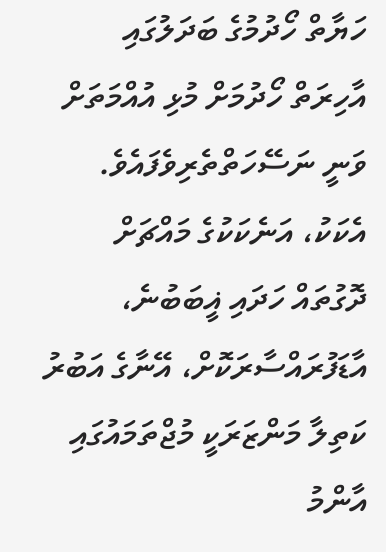ހަޔާތް ހޯދުމުގެ ބަދަލުގައި އާހިރަތް ހޯދުމަށް މުޅި އުއްމަތަށް ވަނީ ނަސޭހަތްތެރިވެފައެވެ.
އެކަކު، އަނެކަކުގެ މައްޗަށް ދޮގުތައް ހަދައި ޣީބަބުނެ، އާޑަފުރައްސާރަކޮށް، އޭނާގެ އަބުރު ކަތިލާ މަންޒަރަކީ މުޖްތަމައުގައި އާންމު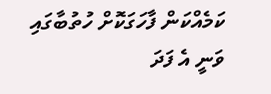ކަމެއްކަން ފާހަގަކޮށް ހުތުބާގައި ވަނީ އެ ފަދަ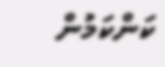ކަންކަމުން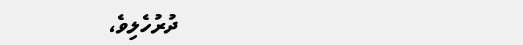ދުރުހެލިވެ،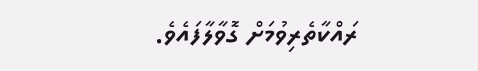ރައްކާތެރިވުމަށް ގޮވާލާފައެވެ.